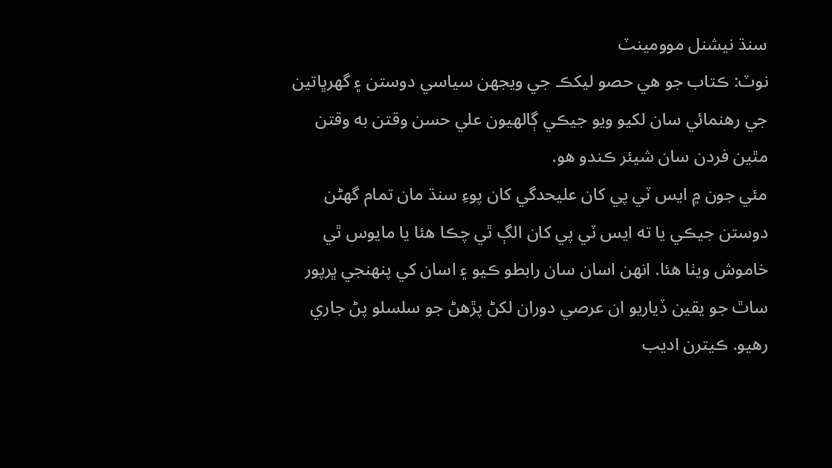سنڌ نيشنل موومينٽ
نوٽ: ڪتاب جو هي حصو ليکڪ جي ويجهن سياسي دوستن ۽ گهرڀاتين جي رهنمائي سان لکيو ويو جيڪي ڳالهيون علي حسن وقتن به وقتن مٿين فردن سان شيئر ڪندو هو.
مئي جون ۾ ايس ٽي پي کان عليحدگي کان پوءِ سنڌ مان تمام گهڻن دوستن جيڪي يا ته ايس ٽي پي کان الڳ ٿي چڪا هئا يا مايوس ٿي خاموش ويٺا هئا. انهن اسان سان رابطو ڪيو ۽ اسان کي پنهنجي ڀرپور ساٿ جو يقين ڏياريو ان عرصي دوران لکڻ پڙهڻ جو سلسلو پڻ جاري رهيو. ڪيترن اديب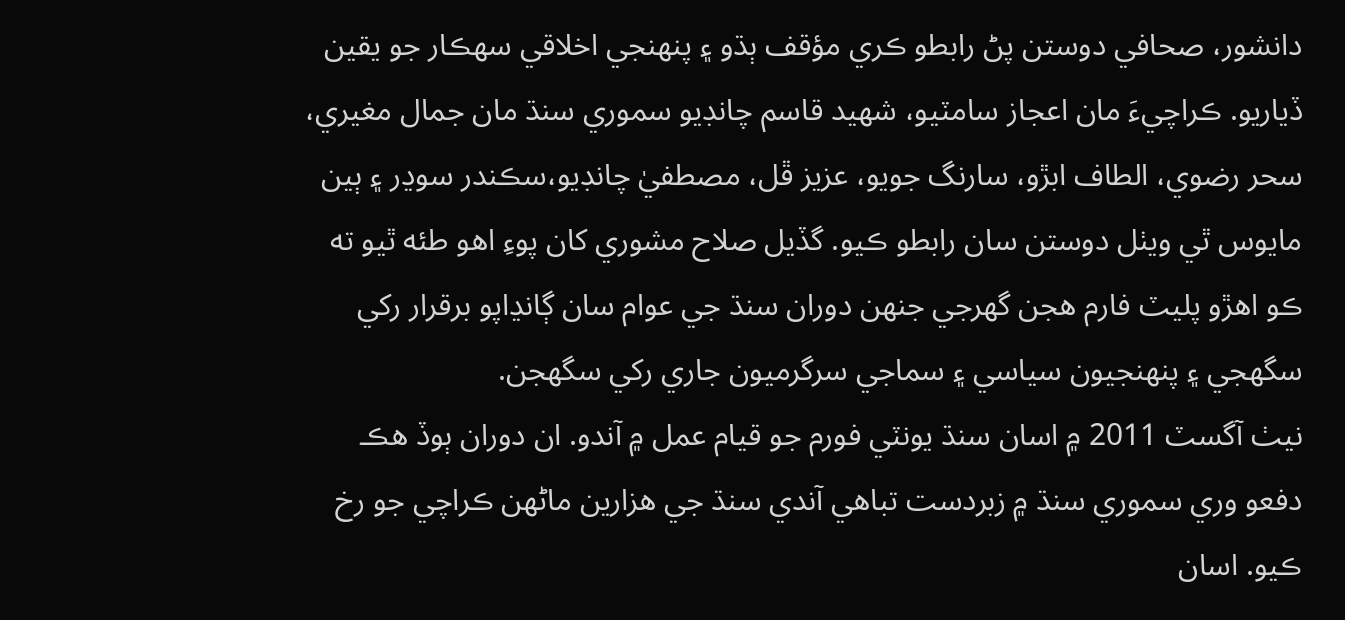دانشور، صحافي دوستن پڻ رابطو ڪري مؤقف ٻڌو ۽ پنهنجي اخلاقي سهڪار جو يقين ڏياريو. ڪراچيءَ مان اعجاز سامٽيو، شهيد قاسم چانڊيو سموري سنڌ مان جمال مغيري، سحر رضوي، الطاف ابڙو، سارنگ جويو، عزيز ڦل، مصطفيٰ چانڊيو،سڪندر سوڍر ۽ ٻين مايوس ٿي ويٺل دوستن سان رابطو ڪيو. گڏيل صلاح مشوري کان پوءِ اهو طئه ٿيو ته ڪو اهڙو پليٽ فارم هجن گهرجي جنهن دوران سنڌ جي عوام سان ڳانڍاپو برقرار رکي سگهجي ۽ پنهنجيون سياسي ۽ سماجي سرگرميون جاري رکي سگهجن.
نيٺ آگسٽ 2011 ۾ اسان سنڌ يونٽي فورم جو قيام عمل ۾ آندو. ان دوران ٻوڏ هڪ دفعو وري سموري سنڌ ۾ زبردست تباهي آندي سنڌ جي هزارين ماڻهن ڪراچي جو رخ ڪيو. اسان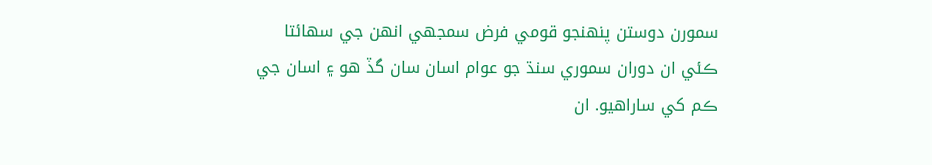سمورن دوستن پنهنجو قومي فرض سمجهي انهن جي سهائتا ڪئي ان دوران سموري سنڌ جو عوام اسان سان گڏ هو ۽ اسان جي ڪم کي ساراهيو. ان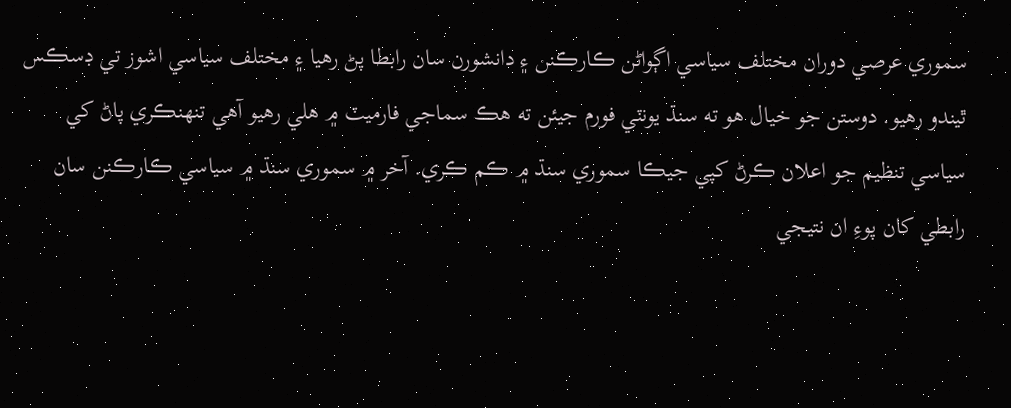سموري عرصي دوران مختلف سياسي اڳواڻن ڪارڪنن ۽ دانشورن سان رابطا پڻ رهيا ۽ مختلف سياسي اشوز تي ڊسڪس ٿيندو رهيو. دوستن جو خيال هو ته سنڌ يونٽي فورم جيئن ته هڪ سماجي فارميٽ ۾ هلي رهيو آهي تنهنڪري پاڻ کي سياسي تنظيم جو اعلان ڪرڻ کپي جيڪا سموري سنڌ ۾ ڪم ڪري. آخر ۾ سموري سنڌ ۾ سياسي ڪارڪنن سان رابطي کان پوءِ ان نتيجي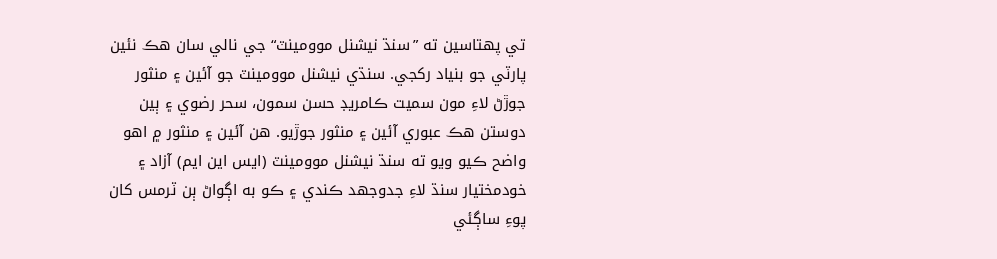تي پهتاسين ته ”سنڌ نيشنل موومينٽ“ جي نالي سان هڪ نئين پارٽي جو بنياد رکجي. سنڌي نيشنل موومينٽ جو آئين ۽ منثور جوڙڻ لاءِ مون سميت ڪامريڊ حسن سمون، سحر رضوي ۽ ٻين دوستن هڪ عبوري آئين ۽ منثور جوڙيو. هن آئين ۽ منثور ۾ اهو واضح ڪيو ويو ته سنڌ نيشنل موومينٽ (ايس اين ايم) آزاد ۽ خودمختيار سنڌ لاءِ جدوجهد ڪندي ۽ ڪو به اڳواڻ ٻن ٽرمس کان پوءِ ساڳئي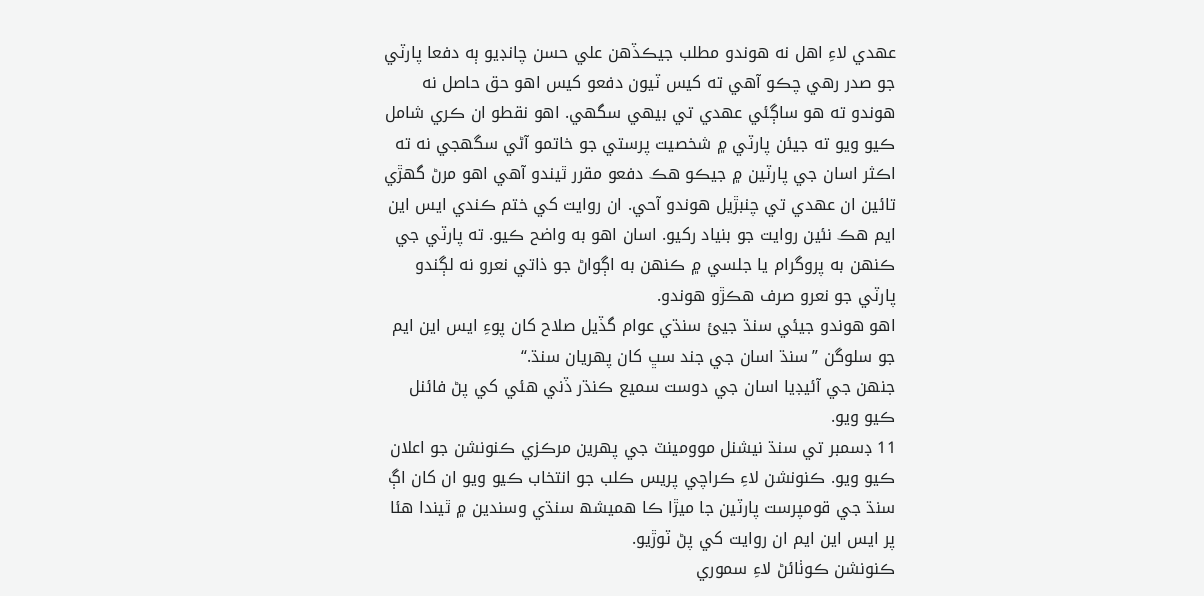عهدي لاءِ اهل نه هوندو مطلب جيڪڏهن علي حسن چانڊيو ٻه دفعا پارٽي جو صدر رهي چڪو آهي ته کيس ٽيون دفعو کيس اهو حق حاصل نه هوندو ته هو ساڳئي عهدي تي بيهي سگهي. اهو نقطو ان ڪري شامل ڪيو ويو ته جيئن پارٽي ۾ شخصيت پرستي جو خاتمو آڻي سگهجي نه ته اڪثر اسان جي پارٽين ۾ جيڪو هڪ دفعو مقرر ٿيندو آهي اهو مرڻ گهڙي تائين ان عهدي تي چنبڙيل هوندو آحي. ان روايت کي ختم ڪندي ايس اين ايم هڪ نئين روايت جو بنياد رکيو. اسان اهو به واضح ڪيو. ته پارٽي جي ڪنهن به پروگرام يا جلسي ۾ ڪنهن به اڳواڻ جو ذاتي نعرو نه لڳندو پارٽي جو نعرو صرف هڪڙو هوندو.
اهو هوندو جيئي سنڌ جيئ سنڌي عوام گڏيل صلاح کان پوءِ ايس اين ايم جو سلوگن ”سنڌ اسان جي جند سڀ کان پهريان سنڌ.“
جنهن جي آئيڊيا اسان جي دوست سميع ڪنڌر ڏني هئي کي پڻ فائنل ڪيو ويو.
11 ڊسمبر تي سنڌ نيشنل موومينٽ جي پهرين مرڪزي ڪنونشن جو اعلان ڪيو ويو. ڪنونشن لاءِ ڪراچي پريس ڪلب جو انتخاب ڪيو ويو ان کان اڳ سنڌ جي قومپرست پارٽين جا ميڙا ڪا هميشھ سنڌي وسندين ۾ ٿيندا هئا پر ايس اين ايم ان روايت کي پڻ ٽوڙيو.
ڪنونشن ڪوٺائڻ لاءِ سموري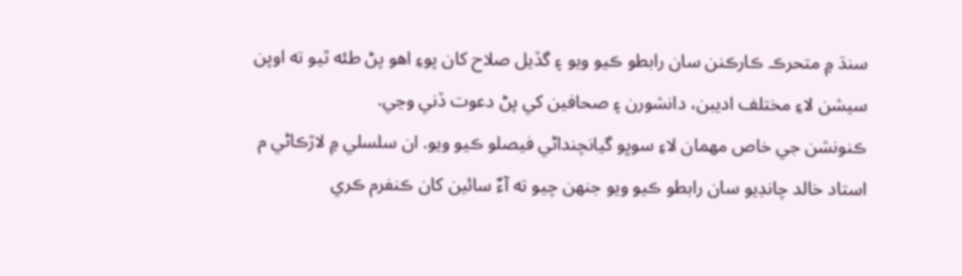سنڌ ۾ متحرڪ ڪارڪنن سان رابطو ڪيو ويو ۽ گڏيل صلاح کان پوءِ اهو پڻ طئه ٿيو ته اوپن سيشن لاءِ مختلف اديبن، دانشورن ۽ صحافين کي پڻ دعوت ڏني وڃي.
ڪنونشن جي خاص مهمان لاءِ سوڀو گيانچنداڻي فيصلو ڪيو ويو. ان سلسلي ۾ لاڙڪاڻي م استاد خالد چانڊيو سان رابطو ڪيو ويو جنهن چيو ته آءٌ سائين کان ڪنفرم ڪري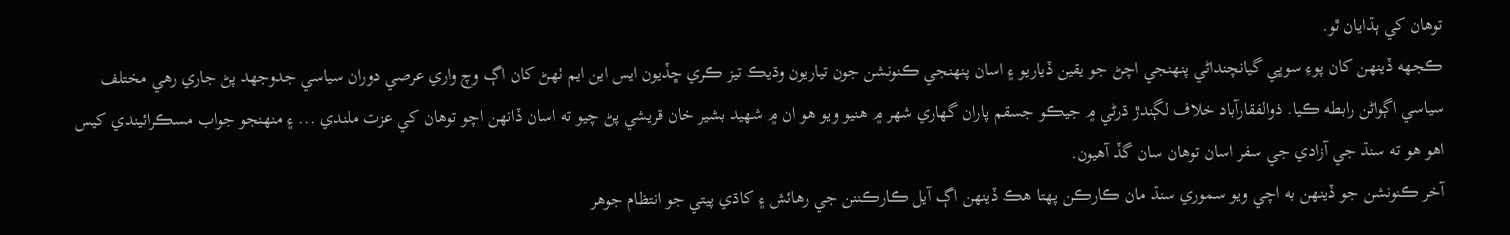توهان کي ٻڌايان ٿو.
ڪجهه ڏينهن کان پوءِ سوڀي گيانچنداڻي پنهنجي اچڻ جو يقين ڏياريو ۽ اسان پنهنجي ڪنونشن جون تياريون وڌيڪ تيز ڪري ڇڏيون ايس اين ايم ٺهڻ کان اڳ وچ واري عرصي دوران سياسي جدوجهد پڻ جاري رهي مختلف سياسي اڳواڻن رابطه ڪيا. ذوالفقارآباد خلاف لڳندڙ ڌرڻي ۾ جيڪو جسقم پاران گهاري شهر ۾ هنيو ويو هو ان ۾ شهيد بشير خان قريشي پڻ چيو ته اسان ڏانهن اچو توهان کي عزت ملندي ... ۽ منهنجو جواب مسڪرائيندي کيس اهو هو ته سنڌ جي آزادي جي سفر اسان توهان سان گڏ آهيون.
آخر ڪنونشن جو ڏينهن به اچي ويو سموري سنڌ مان ڪارڪن پهتا هڪ ڏينهن اڳ آيل ڪارڪننن جي رهائش ۽ کاڌي پيتي جو انتظام جوهر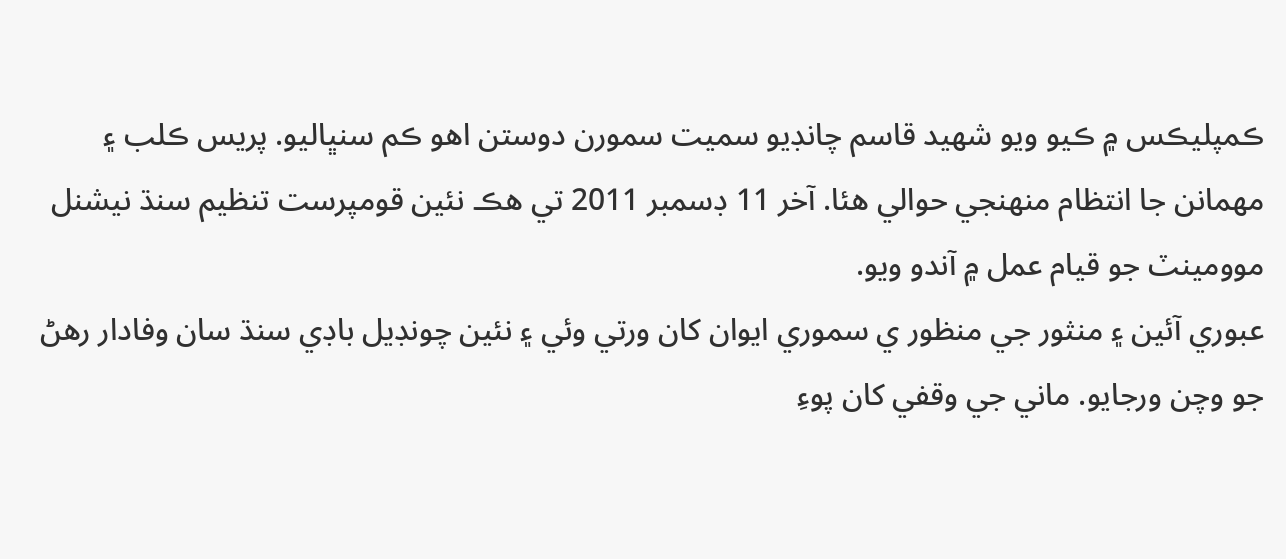ڪمپليڪس ۾ ڪيو ويو شهيد قاسم چانڊيو سميت سمورن دوستن اهو ڪم سنڀاليو. پريس ڪلب ۽ مهمانن جا انتظام منهنجي حوالي هئا. آخر 11 ڊسمبر 2011 تي هڪ نئين قومپرست تنظيم سنڌ نيشنل موومينٽ جو قيام عمل ۾ آندو ويو.
عبوري آئين ۽ منثور جي منظور ي سموري ايوان کان ورتي وئي ۽ نئين چونڊيل باڊي سنڌ سان وفادار رهڻ جو وچن ورجايو. ماني جي وقفي کان پوءِ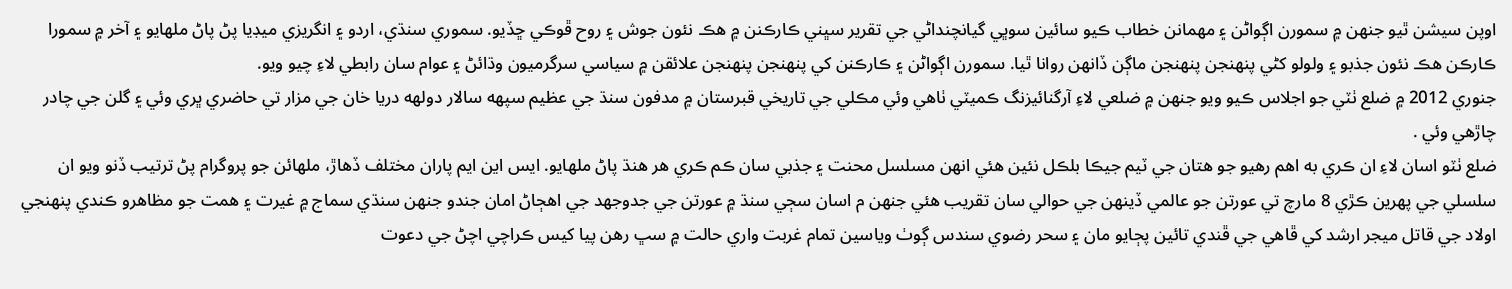اوپن سيشن ٿيو جنهن ۾ سمورن اڳواڻن ۽ مهمانن خطاب ڪيو سائين سوڀي گيانچنداڻي جي تقرير سڀني ڪارڪنن ۾ هڪ نئون جوش ۽ روح ڦوڪي ڇڏيو. سموري سنڌي، اردو ۽ انگريزي ميڊيا پڻ پاڻ ملهايو ۽ آخر ۾ سمورا ڪارڪن هڪ نئون جذبو ۽ ولولو کڻي پنهنجن پنهنجن ماڳن ڏانهن روانا ٿيا. سمورن اڳواڻن ۽ ڪارڪنن کي پنهنجن پنهنجن علائقن ۾ سياسي سرگرميون وڌائڻ ۽ عوام سان رابطي لاءِ چيو ويو.
جنوري 2012 ۾ ضلع ٺٽي جو اجلاس ڪيو ويو جنهن ۾ ضلعي لاءِ آرگنائيزنگ ڪميٽي ٺاهي وئي مڪلي جي تاريخي قبرستان ۾ مدفون سنڌ جي عظيم سپهه سالار دولهه دريا خان جي مزار تي حاضري ڀري وئي ۽ گلن جي چادر چاڙهي وئي .
ضلع ٺٽو اسان لاءِ ان ڪري به اهم رهيو جو هتان جي ٽيم جيڪا بلڪل نئين هئي انهن مسلسل محنت ۽ جذبي سان ڪم ڪري هر هنڌ پاڻ ملهايو. ايس اين ايم پاران مختلف ڏهاڙ، ملهائن جو پروگرام پڻ ترتيب ڏنو ويو ان سلسلي جي پهرين ڪڙي 8 مارچ تي عورتن جو عالمي ڏينهن جي حوالي سان تقريب هئي جنهن م اسان سڄي سنڌ ۾ عورتن جي جدوجهد جي اهڄاڻ امان جندو جنهن سنڌي سماج ۾ غيرت ۽ همت جو مظاهرو ڪندي پنهنجي اولاد جي قاتل ميجر ارشد کي ڦاهي جي ڦندي تائين پڄايو مان ۽ سحر رضوي سندس ڳوٺ وياسين تمام غربت واري حالت ۾ سڀ رهن پيا کيس ڪراچي اچڻ جي دعوت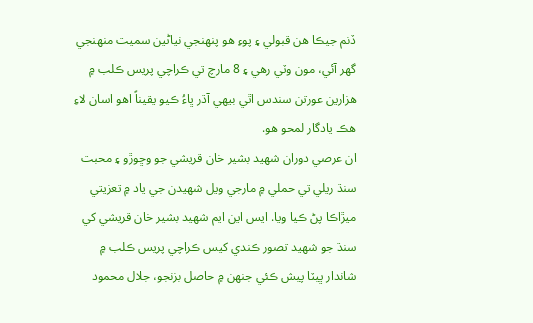ڏنم جيڪا هن قبولي ۽ پوءِ هو پنهنجي نياڻين سميت منهنجي گهر آئي، مون وٽي رهي ۽ 8 مارچ تي ڪراچي پريس ڪلب ۾ هزارين عورتن سندس اٿي بيهي آڌر ڀاءُ ڪيو يقيناً اهو اسان لاءِ هڪ يادگار لمحو هو.
ان عرصي دوران شهيد بشير خان قريشي جو وڇوڙو ۽ محبت سنڌ ريلي تي حملي ۾ مارجي ويل شهيدن جي ياد ۾ تعزيتي ميڙاڪا پڻ ڪيا ويا. ايس اين ايم شهيد بشير خان قريشي کي سنڌ جو شهيد تصور ڪندي کيس ڪراچي پريس ڪلب ۾ شاندار ڀيٽا پيش ڪئي جنهن ۾ حاصل بزنجو، جلال محمود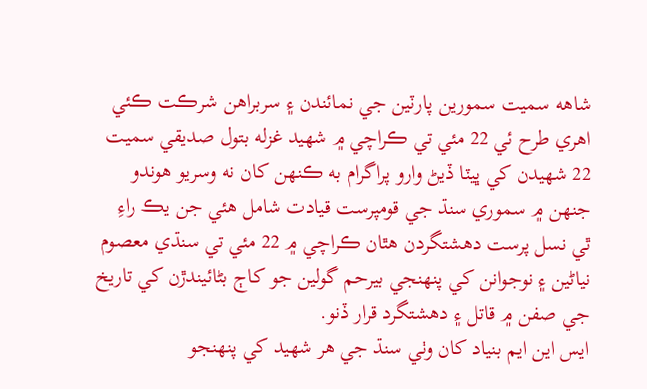شاهه سميت سمورين پارٽين جي نمائندن ۽ سربراهن شرڪت ڪئي اهري طرح ئي 22 مئي تي ڪراچي ۾ شهيد غزله بتول صديقي سميت 22 شهيدن کي ڀيٽا ڏيڻ وارو پراگرام به ڪنهن کان نه وسريو هوندو جنهن ۾ سموري سنڌ جي قومپرست قيادت شامل هئي جن يڪ راءِ ٿي نسل پرست دهشتگردن هٿان ڪراچي ۾ 22 مئي تي سنڌي معصوم نياڻين ۽ نوجوانن کي پنهنجي بيرحم گولين جو کاڄ بڻائيندڙن کي تاريخ جي صفن ۾ قاتل ۽ دهشتگرد قرار ڏنو.
ايس اين ايم بنياد کان وٺي سنڌ جي هر شهيد کي پنهنجو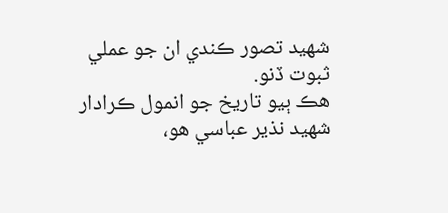شهيد تصور ڪندي ان جو عملي ثبوت ڏنو.
هڪ ٻيو تاريخ جو انمول ڪرادار شهيد نذير عباسي هو،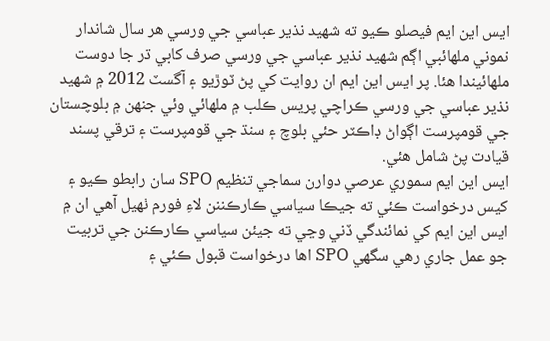ايس اين ايم فيصلو ڪيو ته شهيد نذير عباسي جي ورسي هر سال شاندار نموني ملهائبي اڳم شهيد نذير عباسي جي ورسي صرف کابي ڌر جا دوست ملهائيندا هئا. پر ايس اين ايم ان روايت کي پڻ ٽوڙيو ۽ آگسٽ 2012 ۾ شهيد نذير عباسي جي ورسي ڪراچي پريس ڪلب ۾ ملهائي وئي جنهن ۾ بلوچستان جي قومپرست اڳواڻ ڊاڪٽر حئي بلوچ ۽ سنڌ جي قومپرست ۽ ترقي پسند قيادت پڻ شامل هئي.
ايس اين ايم سموري عرصي دوارن سماجي تنظيم SPO سان رابطو ڪيو ۽ کيس درخواست ڪئي ته جيڪا سياسي ڪارڪننن لاءِ فورم ٺهيل آهي ان ۾ ايس اين ايم کي نمائندگي ڏني وڃي ته جيئن سياسي ڪارڪنن جي تربيت جو عمل جاري رهي سگهي SPO اها درخواست قبول ڪئي ۽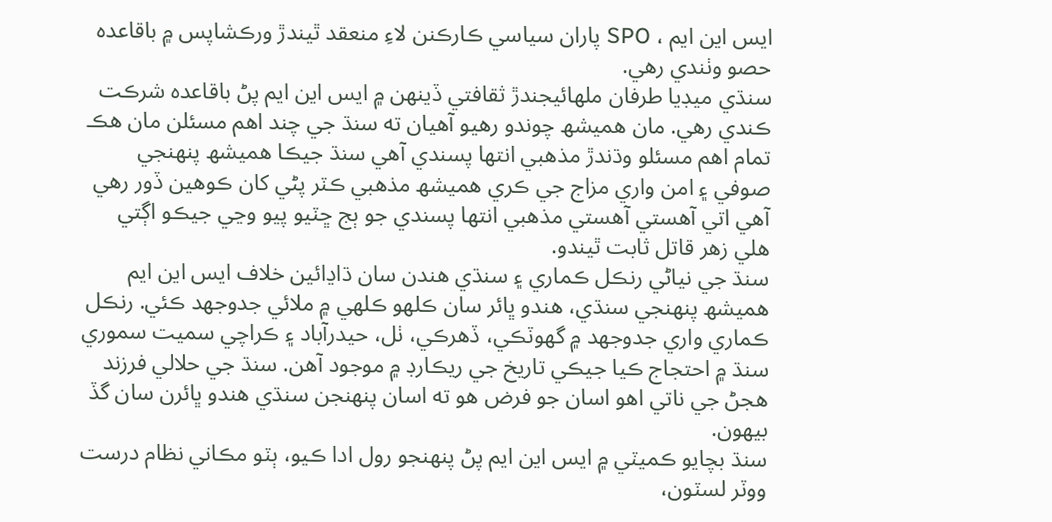ايس اين ايم ، SPO پاران سياسي ڪارڪنن لاءِ منعقد ٿيندڙ ورڪشاپس ۾ باقاعده حصو وٺندي رهي.
سنڌي ميڊيا طرفان ملهائيجندڙ ثقافتي ڏينهن ۾ ايس اين ايم پڻ باقاعده شرڪت ڪندي رهي. مان هميشھ چوندو رهيو آهيان ته سنڌ جي چند اهم مسئلن مان هڪ تمام اهم مسئلو وڌندڙ مذهبي انتها پسندي آهي سنڌ جيڪا هميشھ پنهنجي صوفي ۽ امن واري مزاج جي ڪري هميشھ مذهبي ڪٽر پڻي کان ڪوهين ڏور رهي آهي اتي آهستي آهستي مذهبي انتها پسندي جو ٻج ڇٽيو پيو وڃي جيڪو اڳتي هلي زهر قاتل ثابت ٿيندو.
سنڌ جي نياڻي رنڪل ڪماري ۽ سنڌي هندن سان ڌاڍائين خلاف ايس اين ايم هميشھ پنهنجي سنڌي، هندو ڀائر سان ڪلهو ڪلهي ۾ ملائي جدوجهد ڪئي. رنڪل ڪماري واري جدوجهد ۾ گهوٽڪي، ڏهرڪي، ٺل، حيدرآباد ۽ ڪراچي سميت سموري سنڌ ۾ احتجاج ڪيا جيڪي تاريخ جي ريڪارڊ ۾ موجود آهن. سنڌ جي حلالي فرزند هجڻ جي ناتي اهو اسان جو فرض هو ته اسان پنهنجن سنڌي هندو ڀائرن سان گڏ بيهون.
سنڌ بچايو ڪميٽي ۾ ايس اين ايم پڻ پنهنجو رول ادا ڪيو، ٻٽو مڪاني نظام درست ووٽر لسٽون،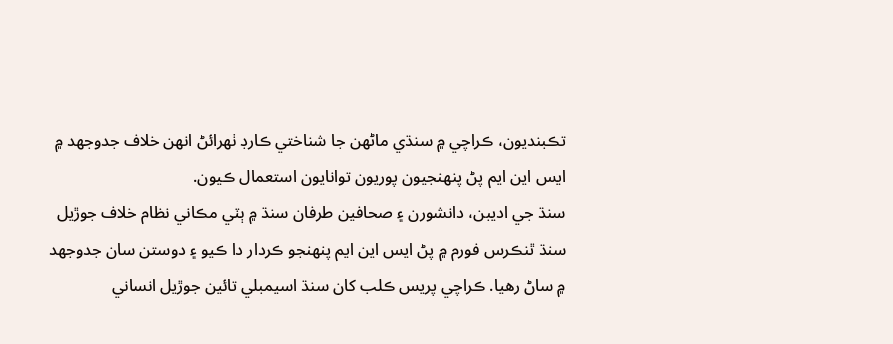تڪبنديون، ڪراچي ۾ سنڌي ماڻهن جا شناختي ڪارڊ ٺهرائڻ انهن خلاف جدوجهد ۾ ايس اين ايم پڻ پنهنجيون پوريون توانايون استعمال ڪيون.
سنڌ جي اديبن، دانشورن ۽ صحافين طرفان سنڌ ۾ ٻٽي مڪاني نظام خلاف جوڙيل سنڌ ٿنڪرس فورم ۾ پڻ ايس اين ايم پنهنجو ڪردار دا ڪيو ۽ دوستن سان جدوجهد ۾ ساڻ رهيا. ڪراچي پريس ڪلب کان سنڌ اسيمبلي تائين جوڙيل انساني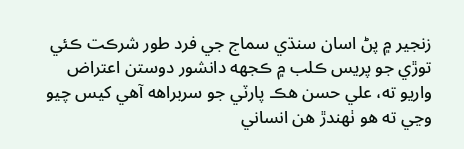زنجير ۾ پڻ اسان سنڌي سماج جي فرد طور شرڪت ڪئي توڙي جو پريس ڪلب ۾ ڪجهه دانشور دوستن اعتراض واريو ته، علي حسن هڪ پارٽي جو سربراهه آهي کيس چيو وڃي ته هو ٺهندڙ هن انساني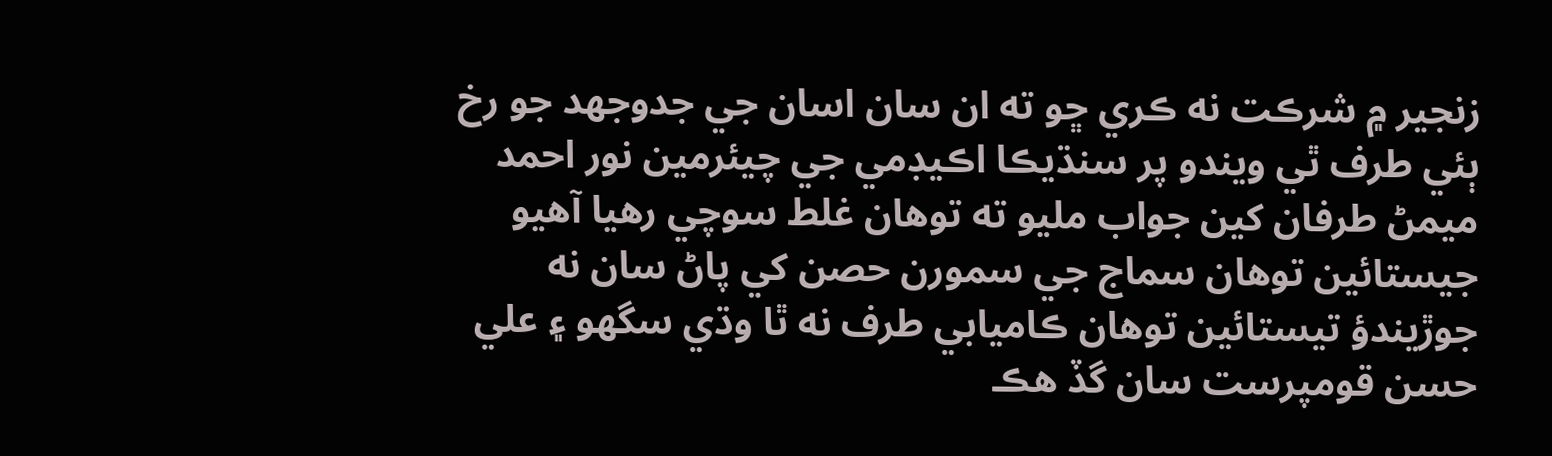زنجير ۾ شرڪت نه ڪري ڇو ته ان سان اسان جي جدوجهد جو رخ ٻئي طرف ٿي ويندو پر سنڌيڪا اڪيڊمي جي چيئرمين نور احمد ميمڻ طرفان کين جواب مليو ته توهان غلط سوچي رهيا آهيو جيستائين توهان سماج جي سمورن حصن کي پاڻ سان نه جوڙيندؤ تيستائين توهان ڪاميابي طرف نه ٿا وڌي سگهو ۽ علي حسن قومپرست سان گڏ هڪ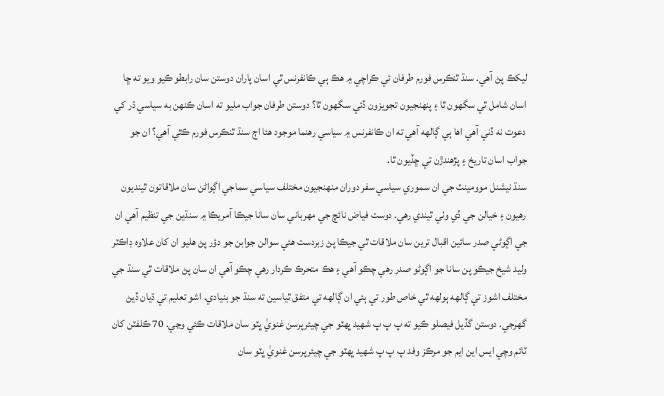ليکڪ پڻ آهي. سنڌ ٿنڪرس فورم طرفان ئي ڪراچي ۾ هڪ ٻي ڪانفرنس ٿي اسان پاران دوستن سان رابطو ڪيو ويو ته ڇا اسان شامل ٿي سگهون ٿا ۽ پنهنجيون تجويزون ڏئي سگهون ٿا؟ دوستن طرفان جواب مليو ته اسان ڪنهن به سياسي ڌر کي دعوت نه ڏني آهي اها ٻي ڳالهه آهي ته ان ڪانفرنس ۾ سياسي رهنما موجود هئا اڄ سنڌ ٿنڪرس فورم ڪٿي آهي؟ ان جو جواب اسان تاريخ ۽ پڙهندڙن تي ڇڏيون ٿا.
سنڌ نيشنل موومينٽ جي ان سموري سياسي سفر دوران منهنجيون مختلف سياسي سماجي اڳواڻن سان ملاقاتون ٿينديون رهيون ۽ خيالن جي ڏي وٺي ٿيندي رهي. دوست فياض نائچ جي مهرباني سان سانا جيڪا آمريڪا ۾ سنڌين جي تنظيم آهي ان جي اڳوڻي صدر سائين اقبال ترين سان ملاقات ٿي جيڪا پڻ زبردست هئي سوالن جوابن جو دؤر پڻ هليو ان کان علاوه ڊاڪٽر وليد شيخ جيڪو پن سانا جو اڳوڻو صدر رهي چڪو آهي ۽ هڪ متحرڪ ڪردار رهي چڪو آهي ان سان پڻ ملاقات ٿي سنڌ جي مختلف اشوز تي ڳالهه ٻولهه ٿي خاص طور تي ٻئي ان ڳالهه تي متفق ٿياسين ته سنڌ جو بنيادي. اشو تعليم تي ڌيان ڏيڻ گهرجي. دوستن گڏيل فيصلو ڪيو ته پ پ پ شهيد ڀهٽو جي چيئرپرسن غنويٰ ڀٽو سان ملاقات ڪئي وڃي. 70 ڪلفٽن کان ٽائم وچي ايس اين ايم جو مرڪز وفد پ پ پ شهيد ڀهٽو جي چيئرپرسن غنويٰ ڀٽو سان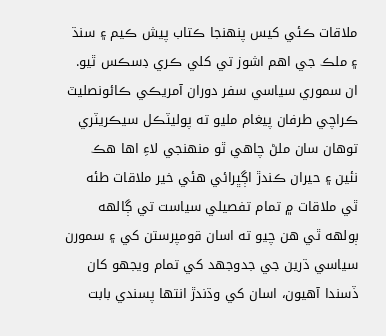ملاقات ڪئي کيس پنهنجا ڪتاب پيش ڪيم ۽ سنڌ ۽ ملڪ جي اهم اشوز تي کلي ڪري ڊسڪس ٿيو.
ان سموري سياسي سفر دوران آمريڪي ڪائونصليٽ ڪراچي طرفان پيغام مليو ته پوليٽڪل سيڪريٽري توهان سان ملڻ چاهي ٿو منهنجي لاءِ اها هڪ نئين ۽ حيران ڪندڙ اڳڀرائي هئي خير ملاقات طئه ٿي ملاقات ۾ تمام تفصيلي سياست تي ڳالهه ٻولهه ٿي هن چيو ته اسان قومپرستن کي ۽ سمورن سياسي ڌرين جي جدوجهد کي تمام ويجهو کان ڏسندا آهيون، اسان کي وڌندڙ انتها پسندي بابت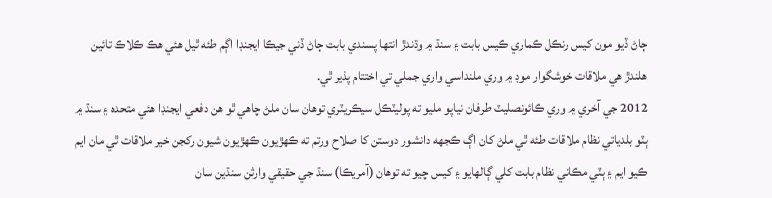ڄاڻ ڏيو مون کيس رنڪل ڪماري ڪيس بابت ۽ سنڌ ۾ وڌندڙ انتها پسندي بابت ڄاڻ ڏني جيڪا ايجنڊا اڳم طئه ٿيل هئي هڪ ڪلاڪ تائين هلندڙ هي ملاقات خوشگوار موڊ ۾ وري ملنداسي واري جملي تي اختتام پذير ٿي.
2012 جي آخري ۾ وري ڪائونصليٽ طرفان نياپو مليو ته پوليٽڪل سيڪريٽري توهان سان ملڻ چاهي ٿو هن دفعي ايجنڊا هئي متحده ۽ سنڌ ۾ ٻٽو بلدياتي نظام ملاقات طئه ٿي ملڻ کان اڳ ڪجهه دانشور دوستن کا صلاح ورتم ته ڪهڙيون ڪهڙيون شيون رکجن خير ملاقات ٿي مان ايم ڪيو ايم ۽ ٻٽي مڪاني نظام بابت کلي ڳالهايو ۽ کيس چيو ته توهان (آمريڪا) سنڌ جي حقيقي وارثن سنڌين سان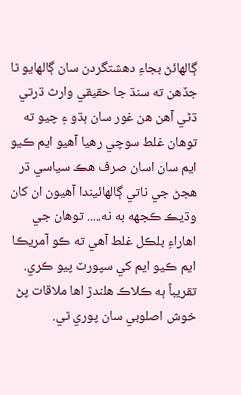ڳالهائڻ بجاءِ دهشتگردن سان ڳالهايو ٿا جڏهن ته سنڌ جا حقيقي وارث ڌرتي ڌڻي آهن هن غور سان ٻڌو ۽ چيو ته توهان غلط سوچي رهيا آهيو ايم ڪيو ايم سان اسان صرف هڪ سياسي ڌر هجڻ جي ناتي ڳالهائيندا آهيون ان کان وڌيڪ ڪجهه به نه..... توهان جي اهاراءِ بلڪل غلط آهي ته ڪو آمريڪا ايم ڪيو ايم کي سپورٽ پيو ڪري. تقريباً ٻه ڪلاڪ هلندڙ اها ملاقات پڻ خوش اصلوبي سان پوري ٿي.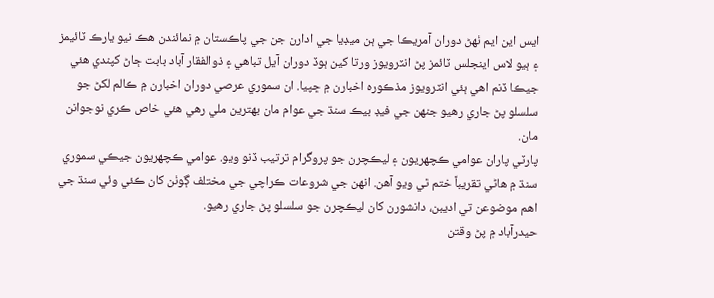ايس اين ايم ٺهڻ دوران آمريڪا جي ٻن ميڊيا جي ادارن جن جي پاڪستان ۾ نمائندن هڪ نيو يارڪ ٽائيمز ۽ ٻيو لاس اينجلس ٽائمز پڻ انٽرويوز ورتا کين ٻوڏ دوران آيل تباهي ۽ ذوالفقار آباد بابت ڄاڻ کپندي هئي جيڪا ڏنم اهي ٻئي انٽرويوز مذڪوره اخبارن ۾ ڇپيا. ان سموري عرصي دوران اخبارن ۾ ڪالم لکڻ جو سلسلو پڻ جاري رهيو جنهن جي فيڊ بيڪ سنڌ جي عوام مان بهترين ملي رهي هئي خاص ڪري نوجوانن مان.
پارٽي پاران عوامي ڪچهريون ۽ ليڪچرن جو پروگرام ترتيب ڏنو ويو. عوامي ڪچهريون جيڪي سموري سنڌ ۾ هاڻي تقريباً ختم ٿي ويو آهن. انهن جي شروعات ڪراچي جي مختلف ڳوٺن کان ڪئي وئي سنڌ جي اهم موضوعن تي اديبن، دانشورن کان ليڪچرن جو سلسلو پڻ جاري رهيو.
حيدرآباد ۾ پڻ وقتن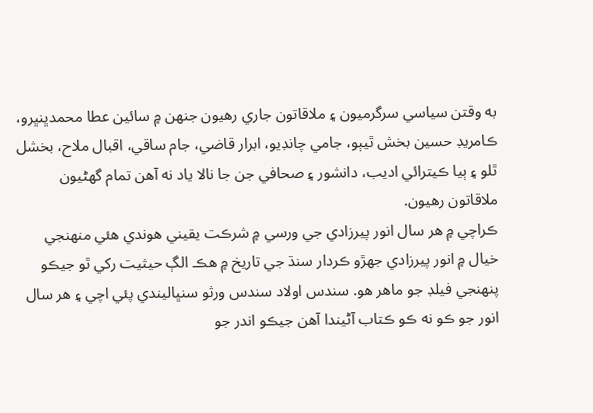به وقتن سياسي سرگرميون ۽ ملاقاتون جاري رهيون جنهن ۾ سائين عطا محمدڀنڀرو، ڪامريڊ حسين بخش ٿيٻو، جامي چانڊيو، ابرار قاضي، جام ساقي، اقبال ملاح، بخشل ٿلو ۽ ٻيا ڪيترائي اديب، دانشور ۽ صحافي جن جا نالا ياد نه آهن تمام گهڻيون ملاقاتون رهيون.
ڪراچي ۾ هر سال انور پيرزادي جي ورسي ۾ شرڪت يقيني هوندي هئي منهنجي خيال ۾ انور پيرزادي جهڙو ڪردار سنڌ جي تاريخ ۾ هڪ الڳ حيثيت رکي ٿو جيڪو پنهنجي فيلڊ جو ماهر هو. سندس اولاد سندس ورثو سنڀاليندي پئي اچي ۽ هر سال انور جو ڪو نه ڪو ڪتاب آڻيندا آهن جيڪو اندر جو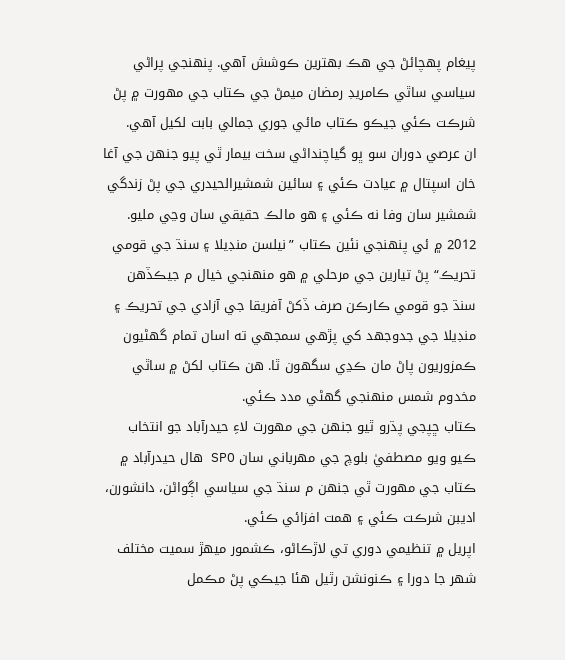پيغام پهچائڻ جي هڪ بهترين ڪوشش آهي. پنهنجي پراڻي سياسي ساٿي ڪامريڊ رمضان ميمڻ جي ڪتاب جي مهورت ۾ پڻ شرڪت ڪئي جيڪو ڪتاب مائي جوري جمالي بابت لکيل آهي.
ان عرصي دوران سو ڀو گياچنداڻي سخت بيمار ٿي پيو جنهن جي آغا خان اسپتال ۾ عيادت ڪئي ۽ سائين شمشيرالحيدري جي پڻ زندگي شمشير سان وفا نه ڪئي ۽ هو مالڪ حقيقي سان وڃي مليو.
2012 ۾ ئي پنهنجي نئين ڪتاب ”نيلسن منڊيلا ۽ سنڌ جي قومي تحريڪ“ پڻ تيارين جي مرحلي ۾ هو منهنجي خيال م جيڪڏهن سنڌ جو قومي ڪارڪن صرف ڏکڻ آفريقا جي آزادي جي تحريڪ ۽ منڊيلا جي جدوجهد کي پڙهي سمجهي ته اسان تمام گهڻيون ڪمزوريون پاڻ مان ڪڍي سگهون ٿا. هن ڪتاب لکڻ ۾ ساٿي مخدوم شمس منهنجي گهڻي مدد ڪئي.
ڪتاب ڇپجي پڌرو ٿيو جنهن جي مهورت لاءِ حيدرآباد جو انتخاب ڪيو ويو مصطفيٰ بلوچ جي مهرباني سان SPO هال حيدرآباد ۾ ڪتاب جي مهورت ٿي جنهن م سنڌ جي سياسي اڳواڻن، دانشورن، اديبن شرڪت ڪئي ۽ همت افزائي ڪئي.
اپريل ۾ تنظيمي دوري تي لاڙڪاڻو، ڪشمور ميهڙ سميت مختلف شهر جا دورا ۽ ڪنونشن رٿيل هئا جيڪي پڻ مڪمل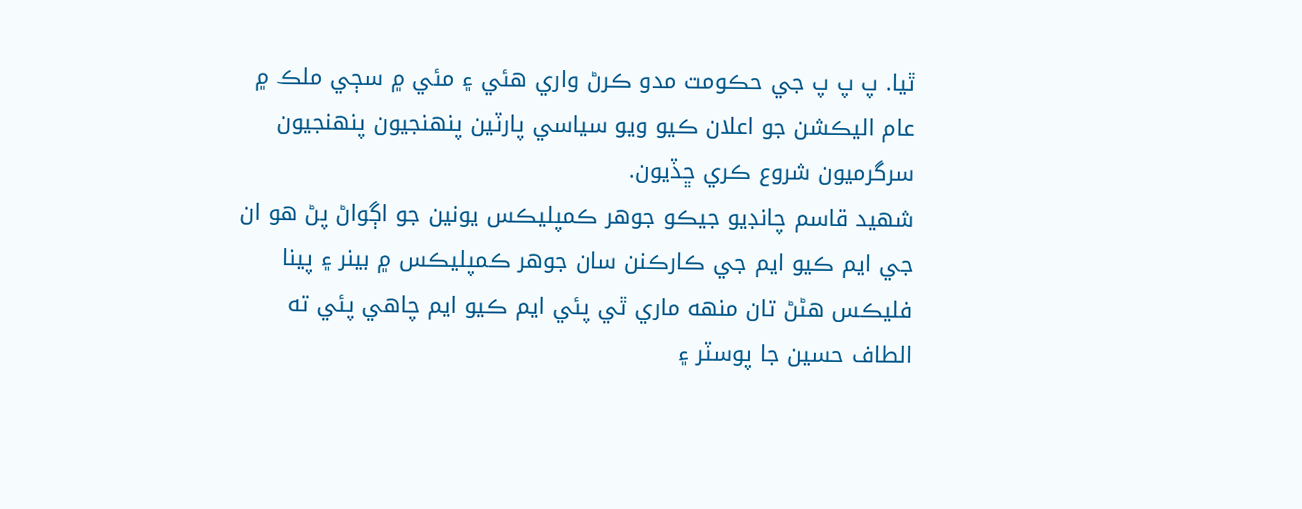ٿيا. پ پ پ جي حڪومت مدو ڪرڻ واري هئي ۽ مئي ۾ سڄي ملڪ ۾ عام اليڪشن جو اعلان ڪيو ويو سياسي پارٽين پنهنجيون پنهنجيون سرگرميون شروع ڪري ڇڏيون.
شهيد قاسم چانڊيو جيڪو جوهر ڪمپليڪس يونين جو اڳواڻ پڻ هو ان جي ايم ڪيو ايم جي ڪارڪنن سان جوهر ڪمپليڪس ۾ بينر ۽ پينا فليڪس هڻڻ تان منهه ماري ٿي پئي ايم ڪيو ايم چاهي پئي ته الطاف حسين جا پوسٽر ۽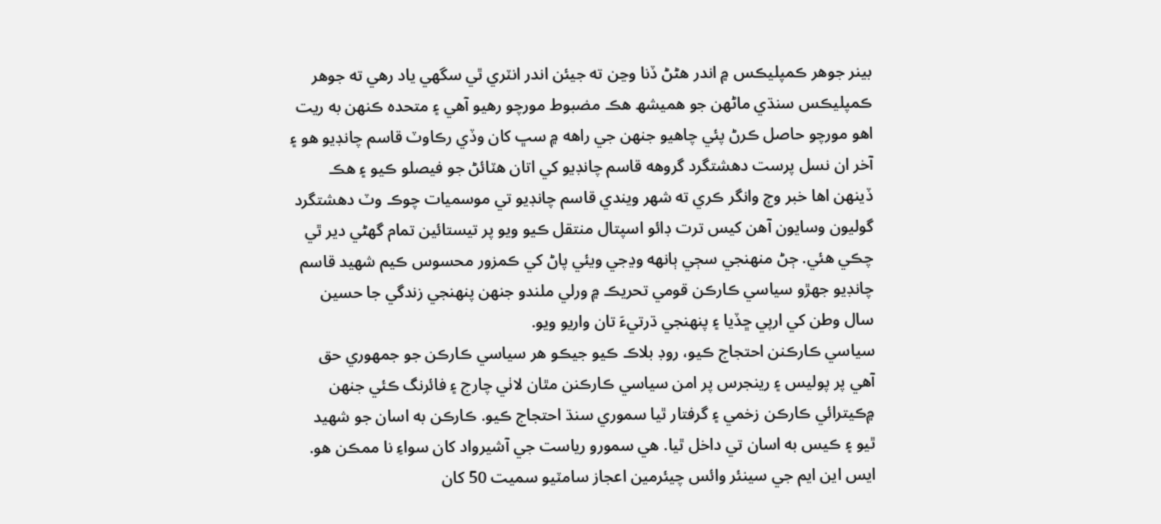بينر جوهر ڪمپليڪس ۾ اندر هڻڻ ڏنا وڃن ته جيئن اندر انٽري ٿي سگهي ياد رهي ته جوهر ڪمپليڪس سنڌي ماڻهن جو هميشھ هڪ مضبوط مورچو رهيو آهي ۽ متحده ڪنهن به ريت اهو مورچو حاصل ڪرڻ پئي چاهيو جنهن جي راهه ۾ سڀ کان وڏي رڪاوٽ قاسم چانڊيو هو ۽ آخر ان نسل پرست دهشتگرد گروهه قاسم چانڊيو کي اتان هٽائڻ جو فيصلو ڪيو ۽ هڪ ڏينهن اها خبر وڄ وانگر ڪري ته شهر ويندي قاسم چانڊيو تي موسميات چوڪ وٽ دهشتگرد گوليون وسايون آهن کيس ترت ڊائو اسپتال منتقل ڪيو ويو پر تيستائين تمام گهڻي دير ٿي چڪي هئي. ڄڻ منهنجي سڄي ٻانهه وڍجي ويئي پاڻ کي ڪمزور محسوس ڪيم شهيد قاسم چانڊيو جهڙو سياسي ڪارڪن قومي تحريڪ ۾ ورلي ملندو جنهن پنهنجي زندگي جا حسين سال وطن کي ارپي ڇڏيا ۽ پنهنجي ڌرتيءَ تان واريو ويو.
سياسي ڪارڪنن احتجاج ڪيو، روڊ بلاڪ ڪيو جيڪو هر سياسي ڪارڪن جو جمهوري حق آهي پر پوليس ۽ رينجرس پر امن سياسي ڪارڪنن مٿان لاٺي چارج ۽ فائرنگ ڪئي جنهن ۾ڪيترائي ڪارڪن زخمي ۽ گرفتار ٿيا سموري سنڌ احتجاج ڪيو. ڪارڪن به اسان جو شهيد ٿيو ۽ ڪيس به اسان تي داخل ٿيا. هي سمورو رياست جي آشيرواد کان سواءِ نا ممڪن هو. ايس اين ايم جي سينئر وائس چيئرمين اعجاز سامٽيو سميت 50 کان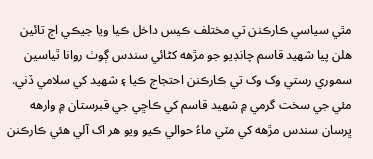مٿي سياسي ڪارڪنن تي مختلف ڪيس داخل ڪيا ويا جيڪي اڄ تائين هلن پيا شهيد قاسم چانڊيو جو مڙهه کڻائي سندس ڳوٺ روانا ٿياسين سموري رستي وک وک تي ڪارڪنن احتجاج ڪيا ۽ شهيد کي سلامي ڏني.
مئي جي سخت گرمي ۾ شهيد قاسم کي ڪاڇي جي قبرستان ۾ وارهه ڀرسان سندس مڙهه کي مٽي ماءُ حوالي ڪيو ويو هر اک آلي هئي ڪارڪنن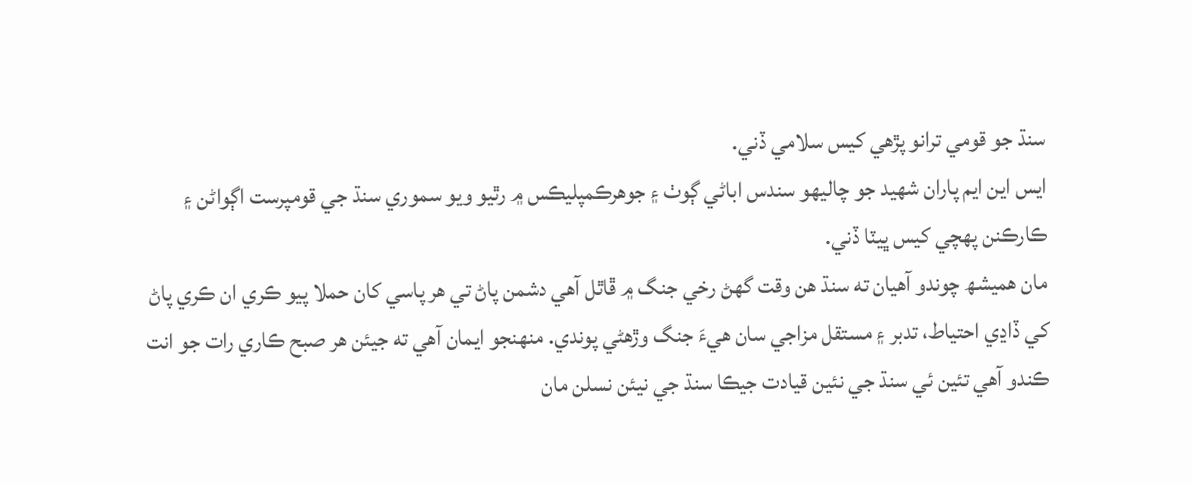سنڌ جو قومي ترانو پڙهي کيس سلامي ڏني.
ايس اين ايم پاران شهيد جو چاليهو سندس اباڻي ڳوٺ ۽ جوهرڪمپليڪس ۾ رٿيو ويو سموري سنڌ جي قومپرست اڳواڻن ۽ ڪارڪنن پهچي کيس ڀيٽا ڏني.
مان هميشھ چوندو آهيان ته سنڌ هن وقت گهڻ رخي جنگ ۾ ڦاٿل آهي دشمن پاڻ تي هر پاسي کان حملا پيو ڪري ان ڪري پاڻ کي ڏاڍي احتياط، تدبر ۽ مستقل مزاجي سان هيءَ جنگ وڙهڻي پوندي. منهنجو ايمان آهي ته جيئن هر صبح ڪاري رات جو انت ڪندو آهي تئين ئي سنڌ جي نئين قيادت جيڪا سنڌ جي نيئن نسلن مان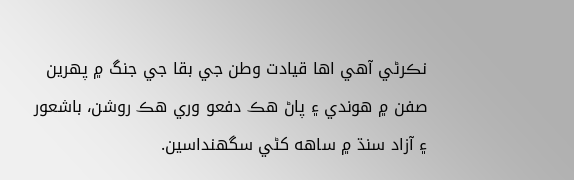نڪرڻي آهي اها قيادت وطن جي بقا جي جنگ ۾ پهرين صفن ۾ هوندي ۽ پاڻ هڪ دفعو وري هڪ روشن، باشعور ۽ آزاد سنڌ ۾ ساهه کڻي سگهنداسين.